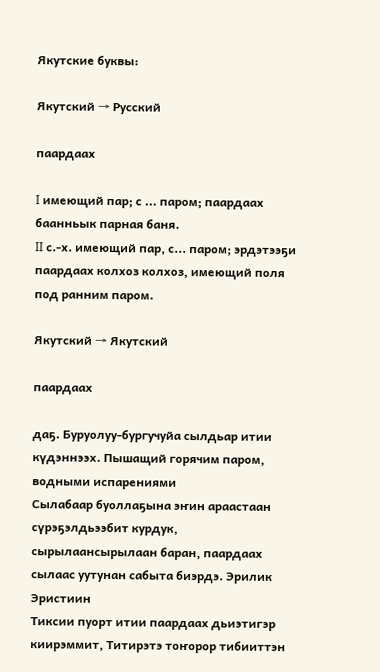Якутские буквы:

Якутский → Русский

паардаах

I имеющий пар; с ... паром; паардаах баанньык парная баня.
II с.-х. имеющий пар, с... паром; эрдэтээҕи паардаах колхоз колхоз, имеющий поля под ранним паром.

Якутский → Якутский

паардаах

даҕ. Буруолуу-бургучуйа сылдьар итии күдэннээх. Пышащий горячим паром, водными испарениями
Сылабаар буоллаҕына эҥин араастаан сүрэҕэлдьээбит курдук, сырылаансырылаан баран, паардаах сылаас уутунан сабыта биэрдэ. Эрилик Эристиин
Тиксии пуорт итии паардаах дьиэтигэр киирэммит, Титирэтэ тоҥорор тибииттэн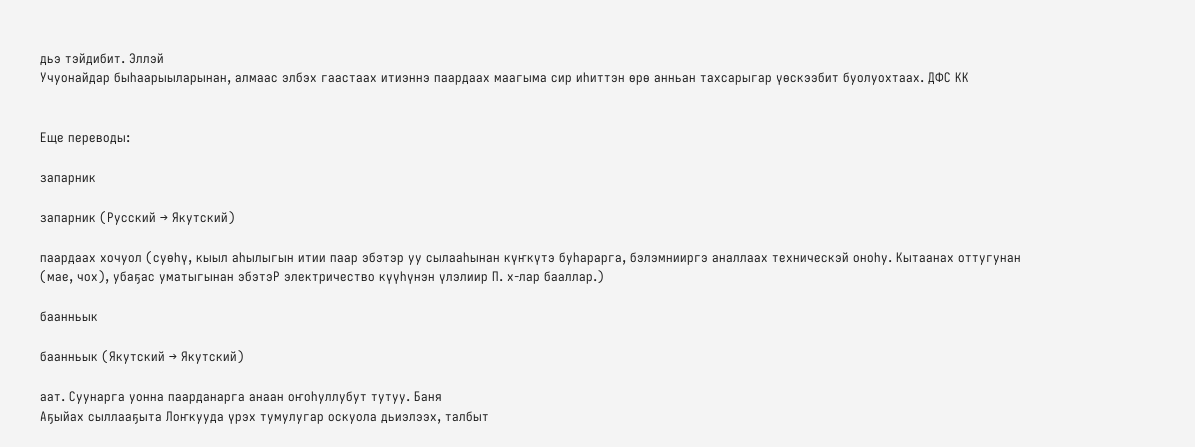дьэ тэйдибит. Эллэй
Учуонайдар быһаарыыларынан, алмаас элбэх гаастаах итиэннэ паардаах маагыма сир иһиттэн өрө анньан тахсарыгар үөскээбит буолуохтаах. ДФС КК


Еще переводы:

запарник

запарник (Русский → Якутский)

паардаах хочуол (суөһү, кыыл аһылыгын итии паар эбэтэр уу сылааһынан күҥкүтэ буһарарга, бэлэмнииргэ аналлаах техническэй оноһу. Кытаанах оттугунан (мае, чох), убаҕас уматыгынан эбэтэР электричество күүһүнэн үлэлиир П. х-лар бааллар.)

баанньык

баанньык (Якутский → Якутский)

аат. Суунарга уонна паарданарга анаан оҥоһуллубут тутуу. Баня
Аҕыйах сыллааҕыта Лоҥкууда үрэх тумулугар оскуола дьиэлээх, талбыт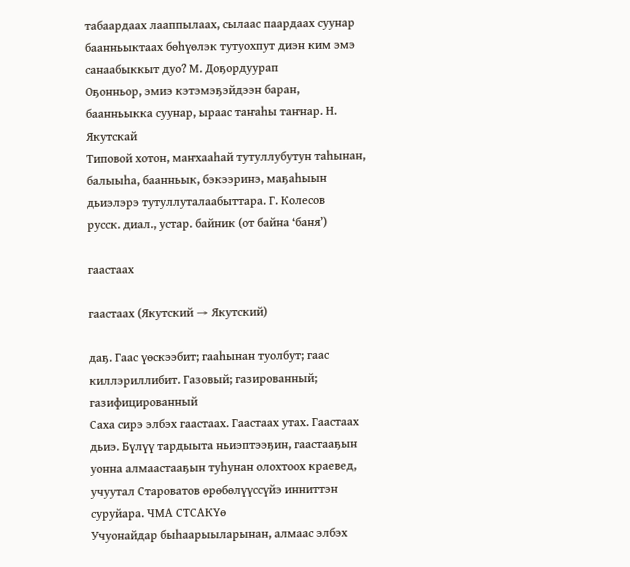табаардаах лааппылаах, сылаас паардаах суунар баанньыктаах бөһүөлэк тутуохпут диэн ким эмэ санаабыккыт дуо? М. Доҕордуурап
Оҕонньор, эмиэ кэтэмэҕэйдээн баран, баанньыкка суунар, ыраас таҥаһы таҥнар. Н. Якутскай
Типовой хотон, маҥхааһай тутуллубутун таһынан, балыыһа, баанньык, бэкээринэ, маҕаһыын дьиэлэрэ тутуллуталаабыттара. Г. Колесов
русск. диал., устар. байник (от байна ‘баня’)

гаастаах

гаастаах (Якутский → Якутский)

даҕ. Гаас үөскээбит; гааһынан туолбут; гаас киллэриллибит. Газовый; газированный; газифицированный
Саха сирэ элбэх гаастаах. Гаастаах утах. Гаастаах дьиэ. Бүлүү тардыыта ньиэптээҕин, гаастааҕын уонна алмаастааҕын туһунан олохтоох краевед, учуутал Староватов өрөбөлүүссүйэ инниттэн суруйара. ЧМА СТСАКҮө
Учуонайдар быһаарыыларынан, алмаас элбэх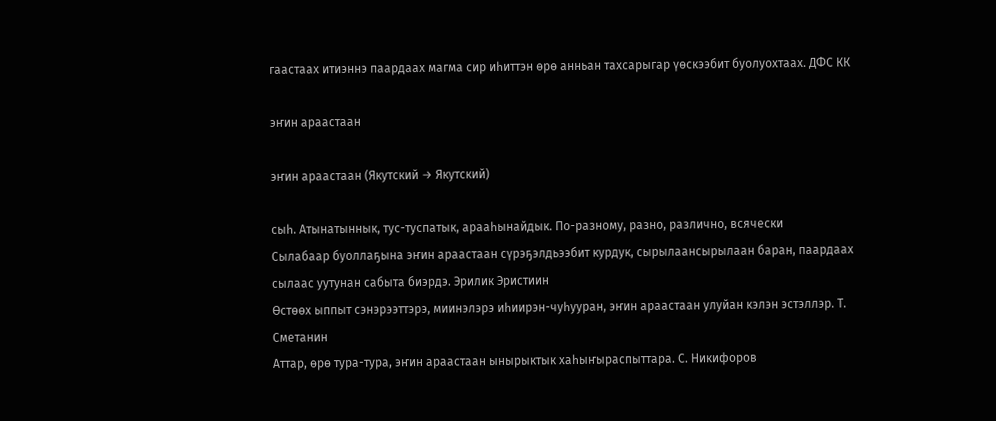гаастаах итиэннэ паардаах магма сир иһиттэн өрө анньан тахсарыгар үөскээбит буолуохтаах. ДФС КК

эҥин араастаан

эҥин араастаан (Якутский → Якутский)

сыһ. Атынатыннык, тус-туспатык, арааһынайдык. По-разному, разно, различно, всячески
Сылабаар буоллаҕына эҥин араастаан сүрэҕэлдьээбит курдук, сырылаансырылаан баран, паардаах сылаас уутунан сабыта биэрдэ. Эрилик Эристиин
Өстөөх ыппыт сэнэрээттэрэ, миинэлэрэ иһиирэн-чуһууран, эҥин араастаан улуйан кэлэн эстэллэр. Т. Сметанин
Аттар, өрө тура-тура, эҥин араастаан ынырыктык хаһыҥыраспыттара. С. Никифоров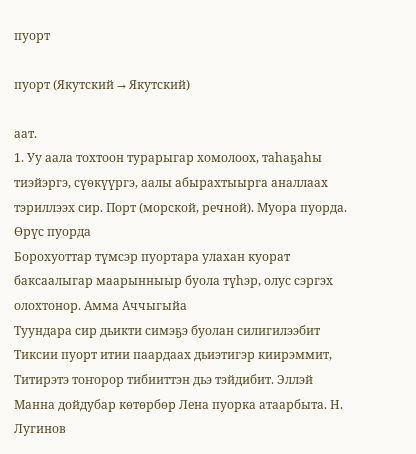пуорт

пуорт (Якутский → Якутский)

аат.
1. Уу аала тохтоон турарыгар хомолоох, таһаҕаһы тиэйэргэ, сүөкүүргэ, аалы абырахтыырга аналлаах тэриллээх сир. Порт (морской, речной). Муора пуорда. Өрүс пуорда
Борохуоттар түмсэр пуортара улахан куорат баксаалыгар маарынныыр буола түһэр, олус сэргэх олохтонор. Амма Аччыгыйа
Туундара сир дьикти симэҕэ буолан силигилээбит Тиксии пуорт итии паардаах дьиэтигэр киирэммит, Титирэтэ тоҥорор тибииттэн дьэ тэйдибит. Эллэй
Манна дойдубар көтөрбөр Лена пуорка атаарбыта. Н. Лугинов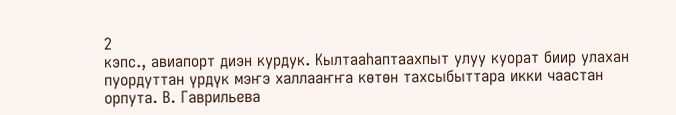2
кэпс., авиапорт диэн курдук. Кылтааһаптаахпыт улуу куорат биир улахан пуордуттан үрдүк мэҥэ халлааҥҥа көтөн тахсыбыттара икки чаастан орпута. В. Гаврильева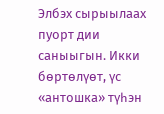Элбэх сырыылаах пуорт дии саныыгын. Икки бөртөлүөт, үс «антошка» түһэн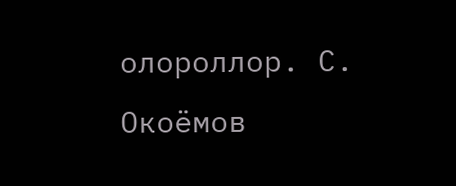олороллор. С. Окоёмов